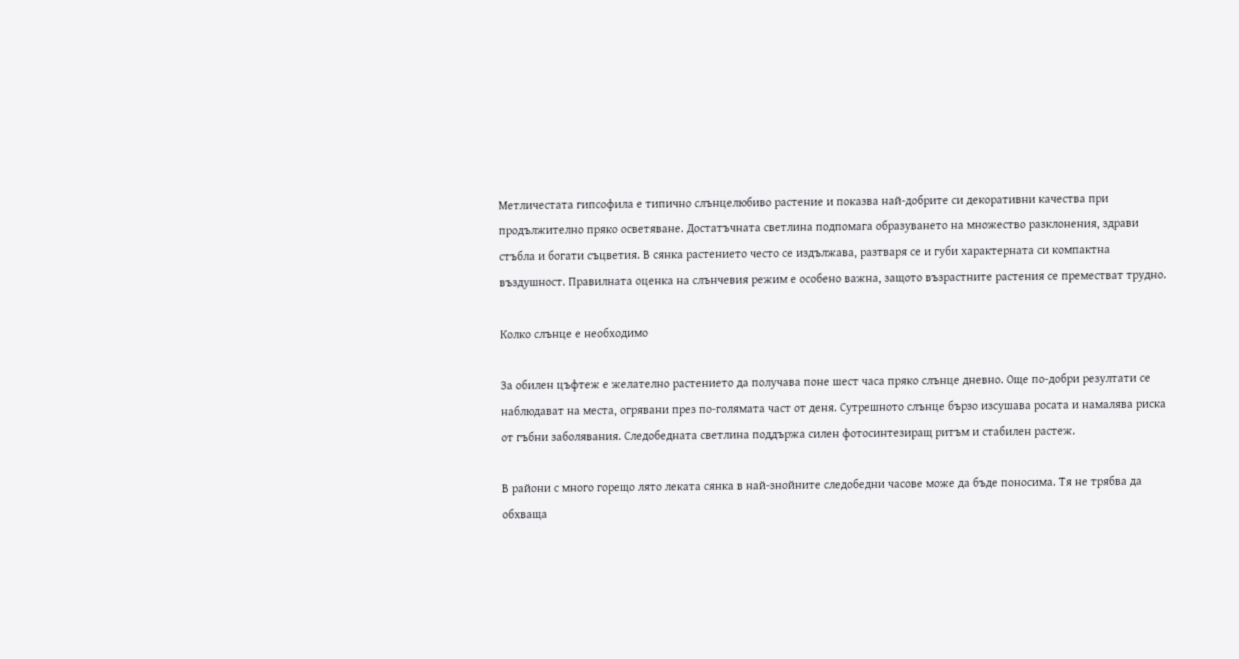Метличестата гипсофила е типично слънцелюбиво растение и показва най-добрите си декоративни качества при продължително пряко осветяване. Достатъчната светлина подпомага образуването на множество разклонения, здрави стъбла и богати съцветия. В сянка растението често се издължава, разтваря се и губи характерната си компактна въздушност. Правилната оценка на слънчевия режим е особено важна, защото възрастните растения се преместват трудно.

Колко слънце е необходимо

За обилен цъфтеж е желателно растението да получава поне шест часа пряко слънце дневно. Още по-добри резултати се наблюдават на места, огрявани през по-голямата част от деня. Сутрешното слънце бързо изсушава росата и намалява риска от гъбни заболявания. Следобедната светлина поддържа силен фотосинтезиращ ритъм и стабилен растеж.

В райони с много горещо лято леката сянка в най-знойните следобедни часове може да бъде поносима. Тя не трябва да обхваща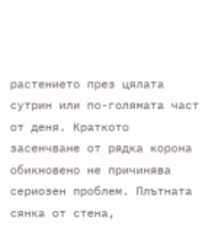растението през цялата сутрин или по-голямата част от деня. Краткото засенчване от рядка корона обикновено не причинява сериозен проблем. Плътната сянка от стена,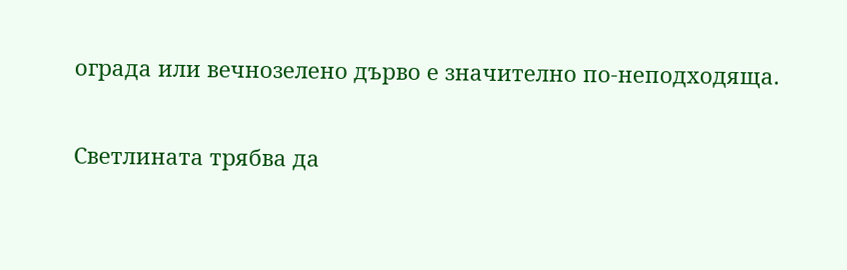ограда или вечнозелено дърво е значително по-неподходяща.

Светлината трябва да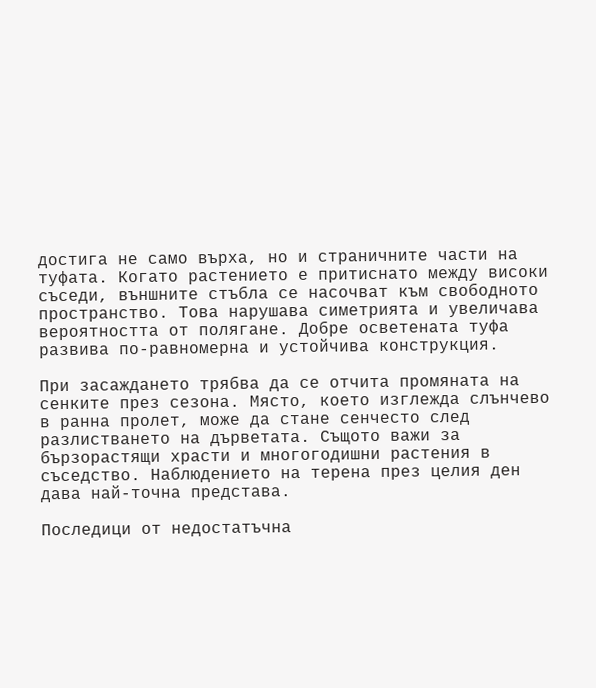достига не само върха, но и страничните части на туфата. Когато растението е притиснато между високи съседи, външните стъбла се насочват към свободното пространство. Това нарушава симетрията и увеличава вероятността от полягане. Добре осветената туфа развива по-равномерна и устойчива конструкция.

При засаждането трябва да се отчита промяната на сенките през сезона. Място, което изглежда слънчево в ранна пролет, може да стане сенчесто след разлистването на дърветата. Същото важи за бързорастящи храсти и многогодишни растения в съседство. Наблюдението на терена през целия ден дава най-точна представа.

Последици от недостатъчна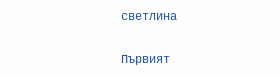светлина

Първият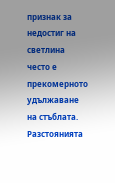признак за недостиг на светлина често е прекомерното удължаване на стъблата. Разстоянията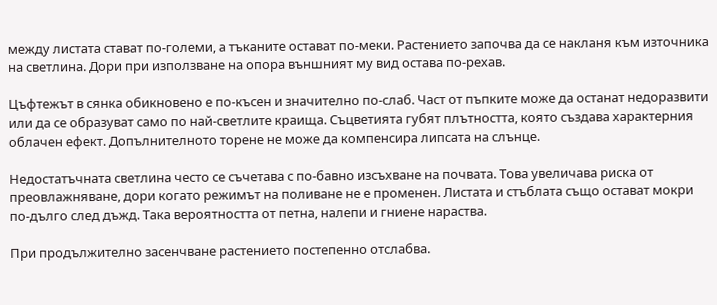между листата стават по-големи, а тъканите остават по-меки. Растението започва да се накланя към източника на светлина. Дори при използване на опора външният му вид остава по-рехав.

Цъфтежът в сянка обикновено е по-късен и значително по-слаб. Част от пъпките може да останат недоразвити или да се образуват само по най-светлите краища. Съцветията губят плътността, която създава характерния облачен ефект. Допълнителното торене не може да компенсира липсата на слънце.

Недостатъчната светлина често се съчетава с по-бавно изсъхване на почвата. Това увеличава риска от преовлажняване, дори когато режимът на поливане не е променен. Листата и стъблата също остават мокри по-дълго след дъжд. Така вероятността от петна, налепи и гниене нараства.

При продължително засенчване растението постепенно отслабва.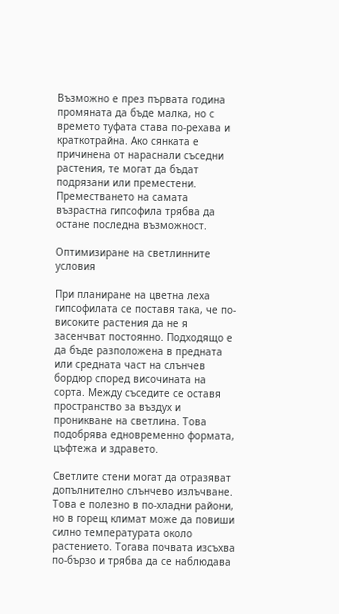Възможно е през първата година промяната да бъде малка, но с времето туфата става по-рехава и краткотрайна. Ако сянката е причинена от нараснали съседни растения, те могат да бъдат подрязани или преместени. Преместването на самата възрастна гипсофила трябва да остане последна възможност.

Оптимизиране на светлинните условия

При планиране на цветна леха гипсофилата се поставя така, че по-високите растения да не я засенчват постоянно. Подходящо е да бъде разположена в предната или средната част на слънчев бордюр според височината на сорта. Между съседите се оставя пространство за въздух и проникване на светлина. Това подобрява едновременно формата, цъфтежа и здравето.

Светлите стени могат да отразяват допълнително слънчево излъчване. Това е полезно в по-хладни райони, но в горещ климат може да повиши силно температурата около растението. Тогава почвата изсъхва по-бързо и трябва да се наблюдава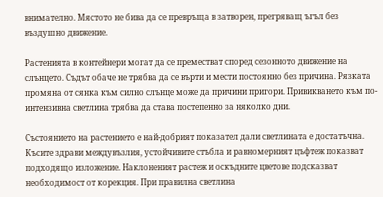внимателно. Мястото не бива да се превръща в затворен, прегряващ ъгъл без въздушно движение.

Растенията в контейнери могат да се преместват според сезонното движение на слънцето. Съдът обаче не трябва да се върти и мести постоянно без причина. Рязката промяна от сянка към силно слънце може да причини пригори. Привикването към по-интензивна светлина трябва да става постепенно за няколко дни.

Състоянието на растението е най-добрият показател дали светлината е достатъчна. Късите здрави междувъзлия, устойчивите стъбла и равномерният цъфтеж показват подходящо изложение. Наклоненият растеж и оскъдните цветове подсказват необходимост от корекция. При правилна светлина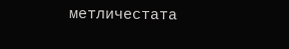метличестата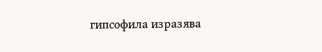гипсофила изразява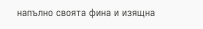напълно своята фина и изящна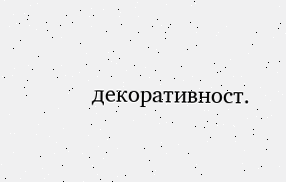декоративност.